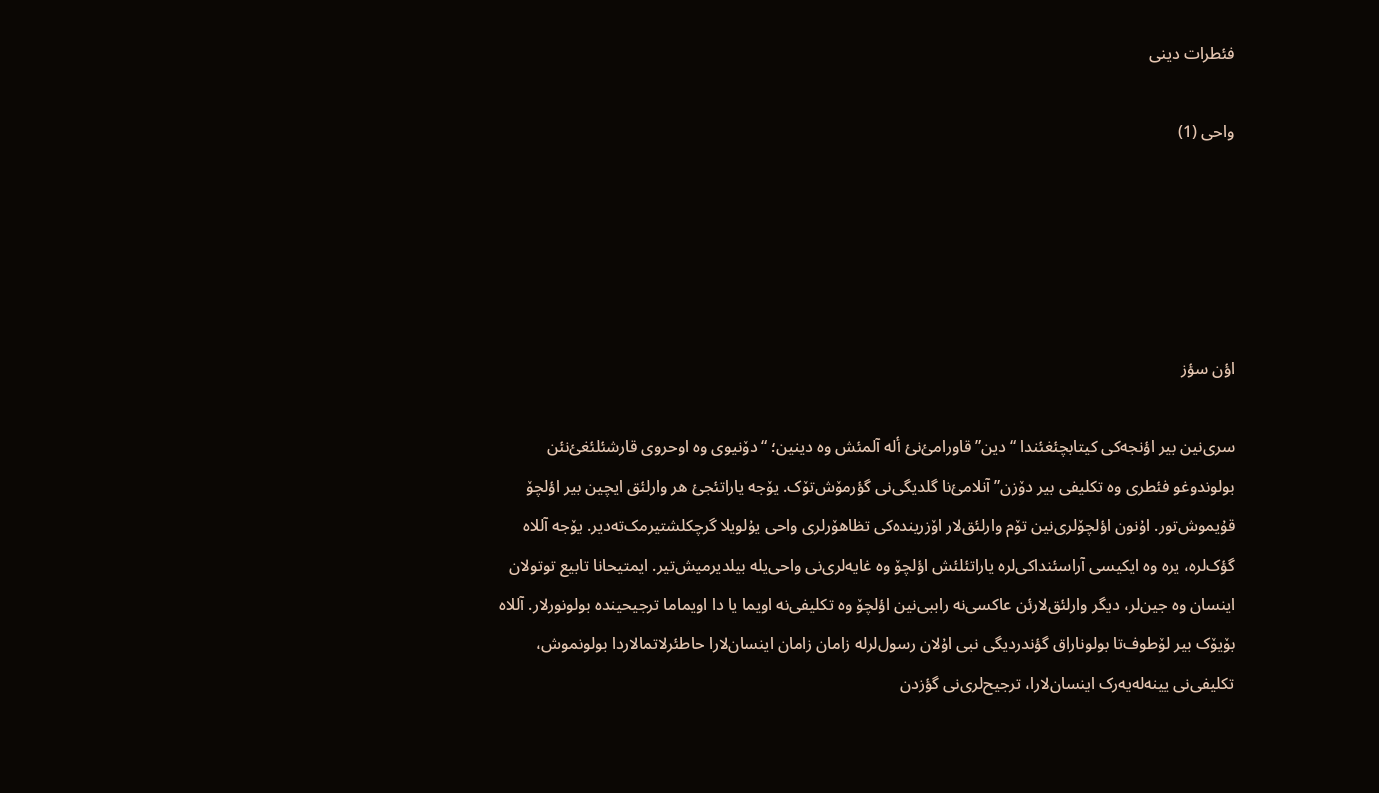فئطرات دینی

واحی (1)





اؤن سؤز

سری‌نین بیر اؤنجەکی کیتابچئغئندا “دین” قاورامئ‌نئ ألە آلمئش وە دینین؛ “دۆنیوی وە اوحروی قارشئلئغئ‌نئن بولوندوغو فئطری وە تکلیفی بیر دۆزن” آنلامئ‌نا گلدیگی‌نی گؤرمۆش‌تۆک. یۆجە یاراتئجئ هر وارلئق ایچین بیر اؤلچۆ قۇیموش‌تور. اۇنون اؤلچۆلری‌نین تۆم وارلئق‌لار اۆزریندەکی تظاهۆرلری واحی یۇلویلا گرچکلشتیرمک‌تەدیر. یۆجە آللاە گؤک‌لرە، یرە وە ایکیسی آراسئنداکی‌لرە یاراتئلئش اؤلچۆ وە غایەلری‌نی واحی‌یلە بیلدیرمیش‌تیر. ایمتیحانا تابیع توتولان اینسان وە جین‌لر، دیگر وارلئق‌لارئن عاکسی‌نە راببی‌نین اؤلچۆ وە تکلیفی‌نە اویما یا دا اویماما ترجیحیندە بولونورلار. آللاە بۆیۆک بیر لۆطوف‌تا بولوناراق گؤندردیگی نبی اۇلان رسول‌لرلە زامان زامان اینسان‌لارا حاطئرلاتمالاردا بولونموش، تکلیفی‌نی یینەلەیەرک اینسان‌لارا، ترجیح‌لری‌نی گؤزدن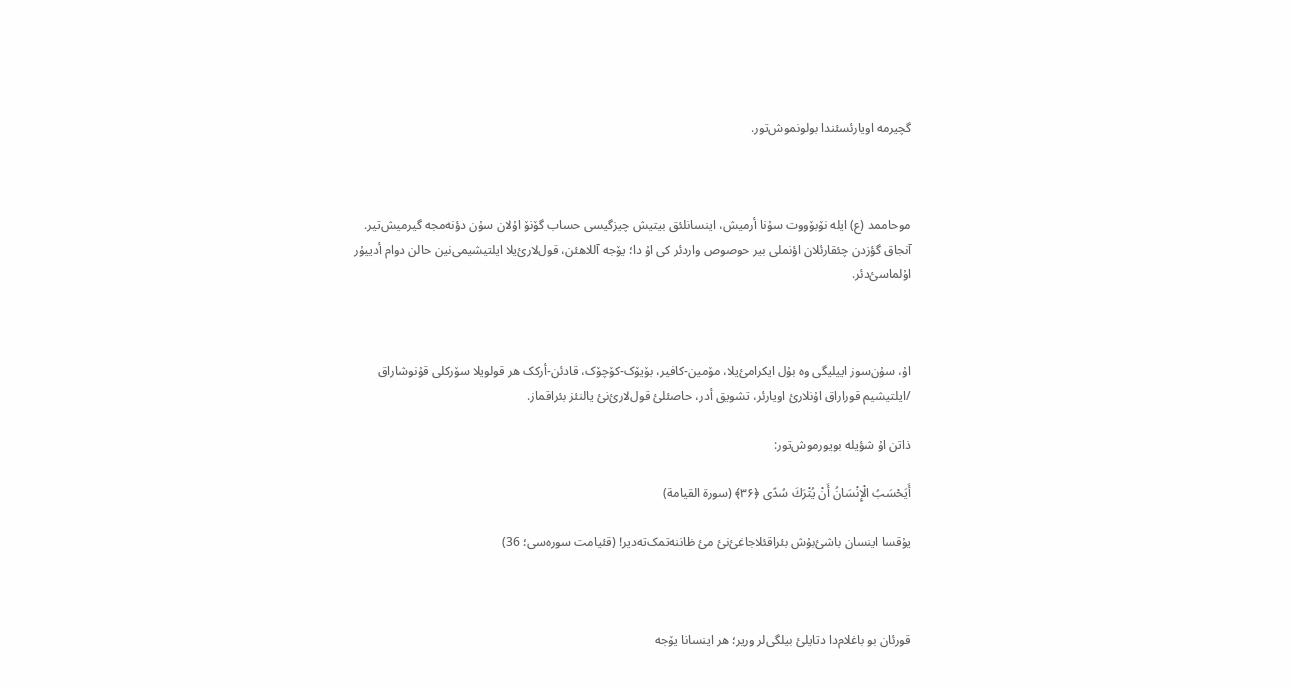گچیرمە اویارئسئندا بولونموش‌تور.



موحاممد (ع) ایلە نۆبۆووت سۇنا أرمیش، اینسانلئق بیتیش چیزگیسی حساب گۆنۆ اۇلان سۇن دؤنەمجە گیرمیش‌تیر. آنجاق گؤزدن چئقارئلان اؤنملی بیر حوصوص واردئر کی اۇ دا؛ یۆجە آللاهئن، قول‌لارئ‌یلا ایلتیشیمی‌نین حالن دوام أدییۇر اۇلماسئ‌دئر.



اۇ، سۇن‌سوز اییلیگی وە بۇل ایکرامئ‌یلا، مۆمین-کافیر، بۆیۆک-کۆچۆک، قادئن-أرکک هر قولویلا سۆرکلی قۇنوشاراق /ایلتیشیم قوراراق اۇنلارئ اویارئر، تشویق أدر، حاصئلئ قول‌لارئ‌نئ یالنئز بئراقماز.

ذاتن اۇ شؤیلە بویورموش‌تور:

أَيَحْسَبُ الْإِنْسَانُ أَنْ يُتْرَكَ سُدًى ﴿۳۶﴾ (سورة القیامة)

یۇقسا اینسان باشئ‌بۇش بئراقئلاجاغئ‌نئ مئ ظاننەتمک‌تەدیر! (قئیامت سورەسی؛ 36)



قورئان بو باغلام‌دا دتایلئ بیلگی‌لر وریر؛ هر اینسانا یۆجە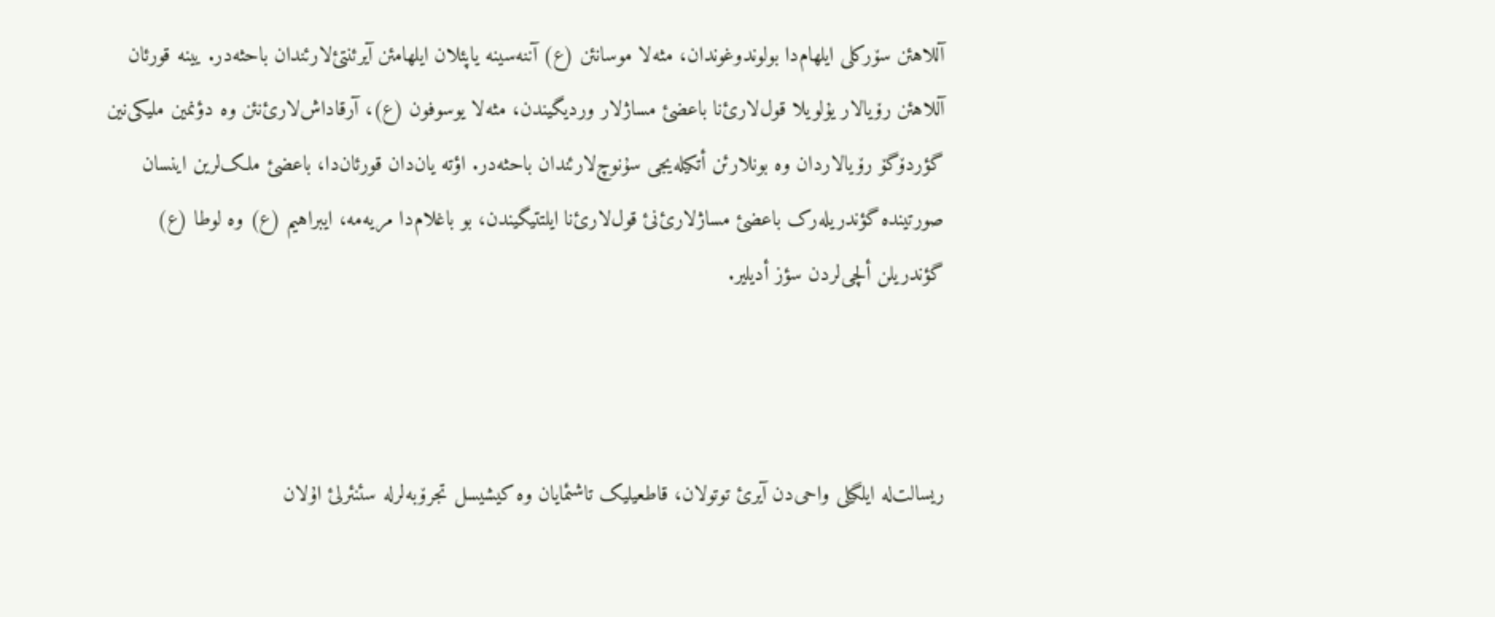آللاهئن سۆرکلی ایلهام‌دا بولوندوغوندان، مثەلا موسانئن (ع) آننەسینە یاپئلان ایلهامئن آیرئنتئ‌لارئندان باحثەدر. یینە قورئان آللاهئن رۆیالار یۇلویلا قول‌لارئ‌نا باعضئ مساژلار وردیگیندن، مثەلا یوسوفون (ع)، آرقاداش‌لارئ‌نئن وە دؤنمین ملیکی‌نین گؤردۆگۆ رۆیالاردان وە بونلارئن أتکیلەیجی سۇنوچ‌لارئندان باحثەدر. اؤتە یان‌دان قورئان‌دا، باعضئ ملک‌لرین اینسان صورتیندە گؤندریلەرک باعضئ مساژلارئ‌نئ قول‌لارئ‌نا ایلتتیگیندن، بو باغلام‌دا مریەمە، ایبراهیم (ع) وە لوطا (ع) گؤندریلن ألچی‌لردن سؤز أدیلیر.



ریسالت‌لە ایلگیلی واحی‌دن آیرئ توتولان، قاطعیلیک تاشئمایان وە کیشیسل تجرۆبەلرلە سئنئرلئ اۇلان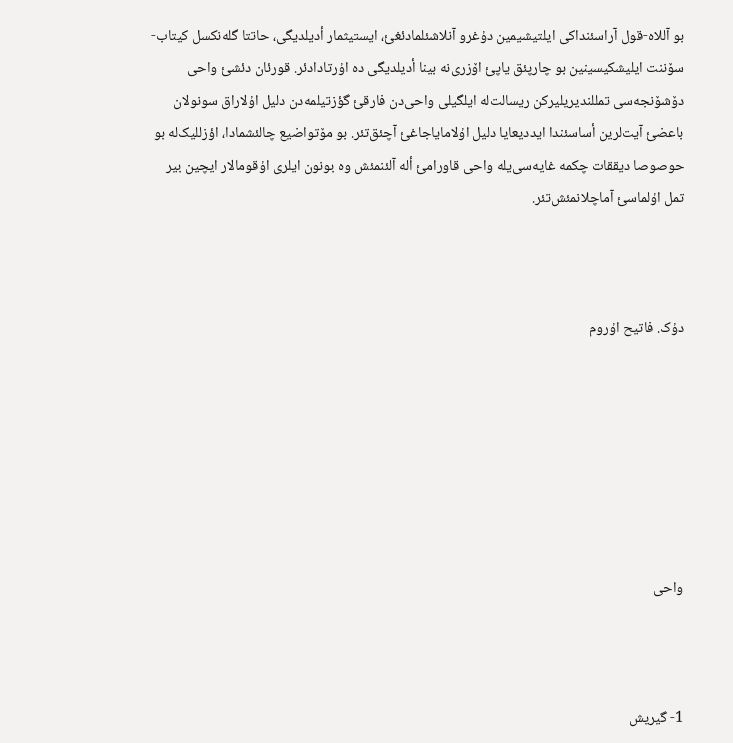بو آللاە-قول آراسئنداکی ایلتیشیمین دۇغرو آنلاشئلمادئغئ، ایستیثمار أدیلدیگی، حاتتا گلەنکسل کیتاب-سۆننت ایلیشکیسینین بو چارپئق یاپئ اۆزری‌نە بینا أدیلدیگی دە اۇرتادادئر. قورئان دئشئ واحی دۆشۆنجەسی تمللندیریلیرکن ریسالت‌لە ایلگیلی واحی‌دن فارقئ گؤزتیلمەدن دلیل اۇلاراق سونولان باعضئ آیت‌لرین أساسئندا ایددیعایا دلیل اۇلامایاجاغئ آچئق‌تئر. بو مۆتواضیع چالئشمادا، اؤزللیک‌لە بو حوصوصا دیققات چکمە غایەسی‌یلە واحی قاورامئ ألە آلئنمئش وە بونون ایلری اۇقومالار ایچین بیر تمل اۇلماسئ آماچلانمئش‌تئر.



دۇک. فاتیح اۇروم







واحی



1- گیریش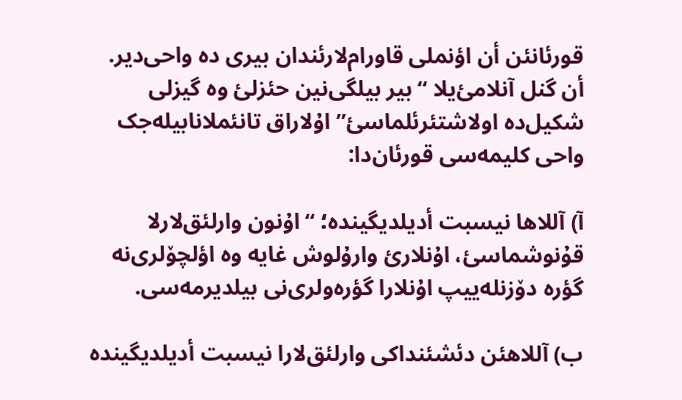قورئانئن أن اؤنملی قاورام‌لارئندان بیری دە واحی‌دیر. أن گنل آنلامئ‌یلا “بیر بیلگی‌نین حئزلئ وە گیزلی شکیل‌دە اولاشتئرئلماسئ” اۇلاراق تانئملانابیلەجک واحی کلیمەسی قورئان‌دا:

آ) آللاها نیسبت أدیلدیگیندە؛ “اۇنون وارلئق‌لارلا قۇنوشماسئ، اۇنلارئ وارۇلوش غایە وە اؤلچۆلری‌نە گؤرە دۆزنلەییپ اۇنلارا گؤرەولری‌نی بیلدیرمەسی.

ب) آللاهئن دئشئنداکی وارلئق‌لارا نیسبت أدیلدیگیندە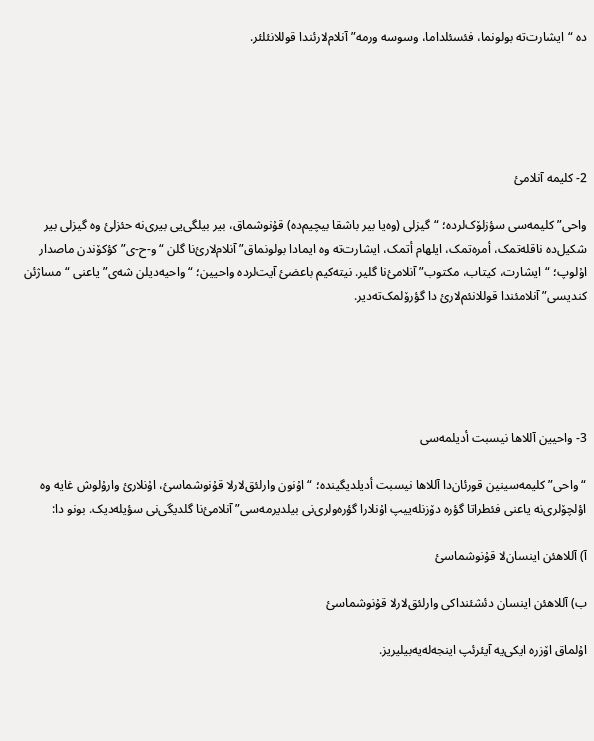دە “ایشارت‌تە بولونما، فئسئلداما، وسوسە ورمە” آنلام‌لارئندا قوللانئلئر.





2- کلیمە آنلامئ

واحی” کلیمەسی سؤزلۆک‌لردە؛ “گیزلی (وەیا بیر باشقا بیچیم‌دە) قۇنوشماق، بیر بیلگی‌یی بیری‌نە حئزلئ وە گیزلی بیر شکیل‌دە ناقلەتمک، أمرەتمک، ایلهام أتمک، ایشارت‌تە وە ایمادا بولونماق” آنلام‌لارئ‌نا گلن “و-ح-ی” کؤکۆندن ماصدار اۇلوپ؛ “ایشارت، کیتاب، مکتوب” آنلامئ‌نا گلیر. نیتەکیم باعضئ آیت‌لردە واحیین؛ “واحیەدیلن شەی” یاعنی “مساژئن کندیسی” آنلامئندا قوللانئم‌لارئ دا گؤرۆلمک‌تەدیر.





3- واحیین آللاها نیسبت أدیلمەسی

“واحی” کلیمەسینین قورئان‌دا آللاها نیسبت أدیلدیگیندە؛ “اۇنون وارلئق‌لارلا قۇنوشماسئ، اۇنلارئ وارۇلوش غایە وە اؤلچۆلری‌نە یاعنی فئطراتا گؤرە دۆزنلەییپ اۇنلارا گؤرەولری‌نی بیلدیرمەسی” آنلامئ‌نا گلدیگی‌نی سؤیلەدیک. بونو دا:

آ) آللاهئن اینسان‌لا قۇنوشماسئ

ب) آللاهئن اینسان دئشئنداکی وارلئق‌لارلا قۇنوشماسئ

اۇلماق اۆزرە ایکی‌یە آیئرئپ اینجەلەیەبیلیریز.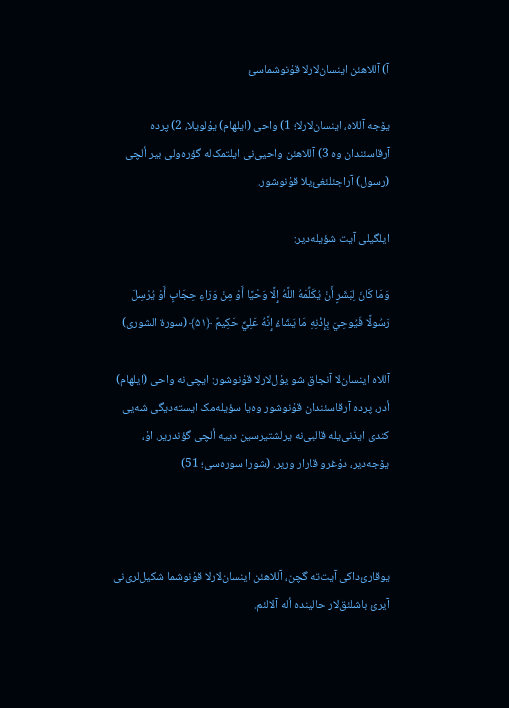آ) آللاهئن اینسان‌لارلا قۇنوشماسئ

یۆجە آللاە، اینسان‌لارلا؛ 1) واحی (ایلهام) یۇلویلا، 2) پردە آرقاسئندان وە 3) آللاهئن واحیی‌نی ایلتمک‌لە گؤرەولی بیر ألچی (رسول) آراجئلئغئ‌یلا قۇنوشور.

ایلگیلی آیت شؤیلەدیر:

وَمَا كَانَ لِبَشَرٍ أَنْ يُكَلِّمَهُ اللَّهُ إِلَّا وَحْيًا أَوْ مِنْ وَرَاءِ حِجَابٍ أَوْ يُرْسِلَ رَسُولًا فَيُوحِيَ بِإِذْنِهِ مَا يَشَاءُ إِنَّهُ عَلِيٌّ حَكِيمٌ ﴿۵۱﴾ (سورة الشوری)

آللاە اینسان‌لا آنجاق شو یۇل‌لارلا قۇنوشور: ایچی‌نە واحی (ایلهام) أدر، پردە آرقاسئندان قۇنوشور وەیا سؤیلەمک ایستەدیگی شەیی کندی ایذنی‌یلە قالبی‌نە یرلشتیرسین دییە ألچی گؤندریر. اۇ، یۆجەدیر، دۇغرو قارار وریر. (شورا سورەسی؛ 51)



یوقارئ‌داکی آیت‌تە گچن، آللاهئن اینسان‌لارلا قۇنوشما شکیل‌لری‌نی آیرئ باشلئق‌لار حالیندە ألە آلالئم.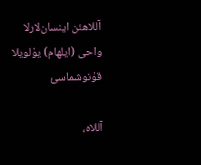آللاهئن اینسان‌لارلا واحی (ایلهام) یۇلویلا قۇنوشماسئ

آللاە،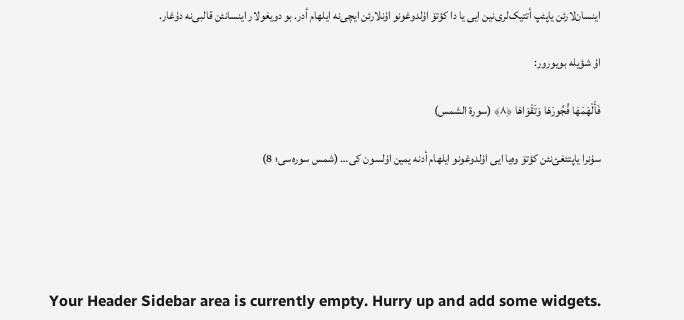اینسان‌لارئن یاپئپ أتتیک‌لری‌نین ایی یا دا کؤتۆ اۇلدوغونو اۇنلارئن ایچی‌نە ایلهام أدر. بو دویغولار اینسانئن قالبی‌نە دۇغار.

اۇ شؤیلە بویورور:

فَأَلْهَمَهَا فُجُورَهَا وَتَقْوَاهَا ﴿۸﴾ (سورة الشمس)

سۇنرا یاپتئغئ‌نئن کؤتۆ وەیا ایی اۇلدوغونو ایلهام أدنە یمین اۇلسون کی… (شمس سورەسی؛ 8)





Your Header Sidebar area is currently empty. Hurry up and add some widgets.